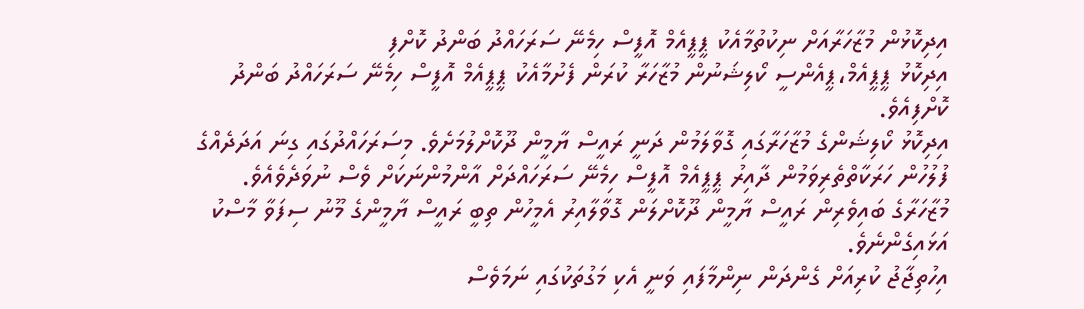އިދިކޮޅުން މުޒާހަރާއަށް ނިކުތުމާއެކު ޕީޕީއެމް އޮފީސް ހިމެނޭ ސަރަހައްދު ބަންދު ކޮށްފި
އިދިކޮޅު ޕީޕީއެމް،ޕީއެންސީ ކޯލިޝަނުން މުޒާހަރާ ކުރަން ފެށުމާއެކު ޕީޕީއެމް އޮފީސް ހިމެނޭ ސަރަހައްދު ބަންދު ކޮށްފިއެވެ.
އިދިކޮޅު ކޯލިޝަންގެ މުޒާހަރާގައި ގޮވާލަމުން ދަނީ ރައީސް ޔާމީން ދޫކޮށްލުމަށެވެ. މިސަރަހައްދުގައި ގިނަ އަދަދެއްގެ ފުލުހުން ހަރަކާތްތެރިވަމުން ދާއިރު ޕީޕީއެމް އޮފީސް ހިމެނޭ ސަރަހައްދަށް އާންމުންނަކަށް ވެސް ނުވަދެވެއެވެ.
މުޒާހަރާގެ ބައިވެރިން ރައީސް ޔާމީން ދޫކޮށްލަން ގޮވާލާއިރު އެމީހުން ތިބީ ރައީސް ޔާމީންގެ މޫނު ސިފަވާ މާސްކު އަޅައިގެންނެވެ.
އިހުތިޖާޖު ކުރިއަށް ގެންދަން ނިންމާފައި ވަނީ އެކި މަގުތަކުގައި ނަމަވެސް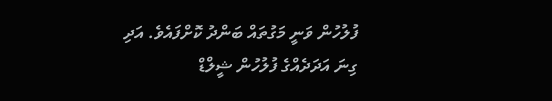ފުލުހުން ވަނީ މަގުތައް ބަންދު ކޮށްފައެވެ. އަދި ގިނަ އަދަދެއްގެ ފުލުހުން ޝީލްޑް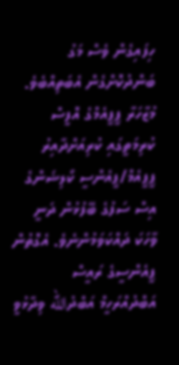ހިފައިގެން ވެސް މަގު ބަންދުކޮށްގެން އެބަތިއްބެވެ.
މުޒާހަރާ ޕީޕީއެމްގެ އޮފީސް ކުރިމަތީގައި ކުރިއަށްދާއިރު ޕީޕީއެމް/ޕީއެންސީ ކޯލިޝަންގެ އިސް ސަފުގެ ބޭފުޅުން ދަނީ ވާހަކަ ދައްކަވަމުންނެވެ. އެގޮތުން ޕީއެންސީގެ ރައީސް އަބްދުއްރަހީމް އަބްދުالله ވިދާޅުވީ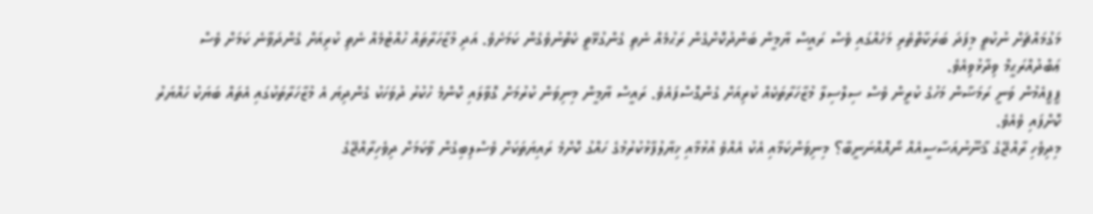މަގުމައްޗަށް ނުކުތީ މިފަދަ ބަރަކާތްތެރި މަހެއްގައި ވެސް ރައީސް ޔާމީން ބަންދުކޮށްގެން ރަޙުމެއް ނެތި ގެންގުޅޭތީ ކެތްނުވެގެން ކަމަށެވެ. އަދި މުޒާހަރާތައް ހުއްޓުމެއް ނެތި ކުރިއަށް ގެންދަވާނެ ކަމަށް ވެސް ޢަބްދުއްރަޙީމް ވިދާޅުވިއެވެ.
ޕީޕީއެމުން ވަނީ ރަމަޟާން މަހުގެ ކުރީން ވެސް ސިލްސިލާ މުޒާހަރާތަކެއް ކުރިއަށް ގެންގޮސްފައެވެ. ރައީސް ޔާމީން މިނިވަން ކުރުމަށް ގޮވާލައި ކޮންމެ ހުކުރު ދުވަހަކު ގެންދިޔަ އެ މުޒާހަރާތަކުގައި އެތައް ބަޔަކު ހައްޔަރު ކޮށްފައި ވެއެވެ.
މިދިވެހި ރާއްޖޭގެ ޤާނޫނުއަސާސީއެއް ނޯއޮއްނަނީބާ؟ މިނިވަންކަމާއި އެކު އެއްވެ އުޅުމާއި ޚިޔާލުފާޅުކުރުމުގެ ހައްގު ކޮށްމެ ރައިޔަތަކަށް ވެސްލިބިގެން ވާކަމަށް ދިވެހިރާއްޖޭގެ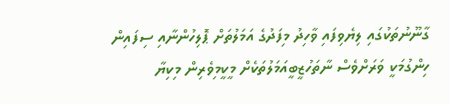ގާނޫނުތަކުގައި ލިޔެވިފައި ވާހިދު މިފަދުގެ އަމަލުތަށް ޕޮލިހުންނާއި ސިފައިން ހިންގުމަކީ ވަރަށްވެސް ނާތަހުޒީބީއަމަލުތަކެށް މީކީމިވެރިން މިކިޔާ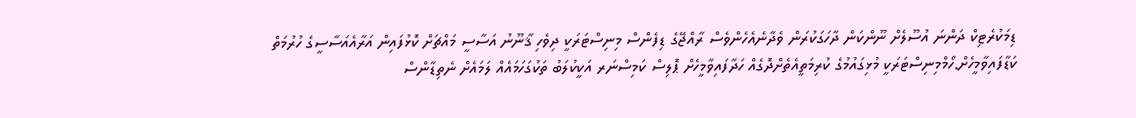ޑިމަކުރެޓިކް ދަންނަ އުސޫލެށް ނޫންކަން ދާހަގަކުރަން ވެދާނެއެހެންވެސް ރާއްޖޭގެ ޑިފެންސް މިނިސްޓަރަކީ ދިވެހި ޤާނޫނު އަސާސީ މައްޗަށް ކޮޅުފައިން އަރާއެއަސާސީގެ ހުރުމަތް ކަޑާފައިވާމީހެށް.ހޯމްމިނިސްޓަރަކީ މުޅިގައުމުގެ ކުރިމަތީއެތެށްދޮގެއް ހަދާފައިވާމީހެށް ޕޮލިސް ކަމިސްނަރ އަކީކުލަބު ތަކުގަހަމައެއް ލަމައެށް ނެތިޑާންސް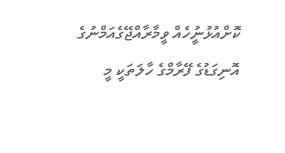ކޮށްއުޅުނުީހެއް ވީމާރާއްޖޭގެއަމްނުގެ އޮނިގަޑުގެ ފޭރާމްގެ ހާލަތަކީ މީ